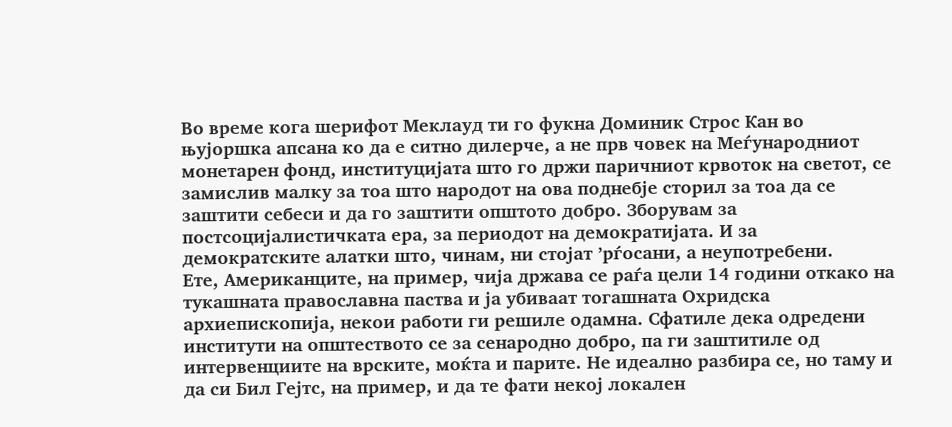Во време кога шерифот Меклауд ти го фукна Доминик Строс Кан во њујоршка апсана ко да е ситно дилерче, а не прв човек на Меѓународниот монетарен фонд, институцијата што го држи паричниот крвоток на светот, се замислив малку за тоа што народот на ова поднебје сторил за тоа да се заштити себеси и да го заштити општото добро. Зборувам за постсоцијалистичката ера, за периодот на демократијата. И за демократските алатки што, чинам, ни стојат ’рѓосани, а неупотребени.
Ете, Американците, на пример, чија држава се раѓа цели 14 години откако на тукашната православна паства и ја убиваат тогашната Охридска архиепископија, некои работи ги решиле одамна. Сфатиле дека одредени институти на општеството се за сенародно добро, па ги заштитиле од интервенциите на врските, моќта и парите. Не идеално разбира се, но таму и да си Бил Гејтс, на пример, и да те фати некој локален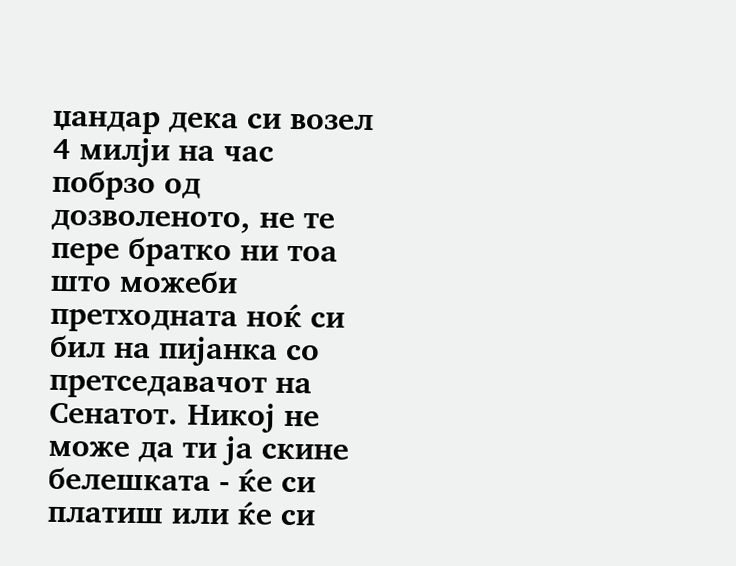џандар дека си возел 4 милји на час побрзо од дозволеното, не те пере братко ни тоа што можеби претходната ноќ си бил на пијанка со претседавачот на Сенатот. Никој не може да ти ја скине белешката - ќе си платиш или ќе си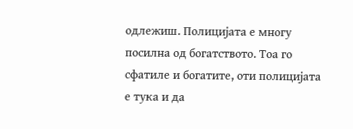одлежиш. Полицијата е многу посилна од богатството. Тоа го сфатиле и богатите, оти полицијата е тука и да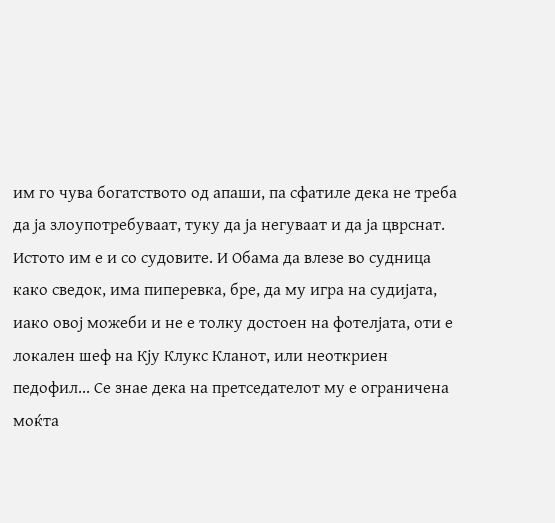им го чува богатството од апаши, па сфатиле дека не треба да ја злоупотребуваат, туку да ја негуваат и да ја цврснат.
Истото им е и со судовите. И Обама да влезе во судница како сведок, има пиперевка, бре, да му игра на судијата, иако овој можеби и не е толку достоен на фотелјата, оти е локален шеф на Кју Клукс Кланот, или неоткриен педофил... Се знае дека на претседателот му е ограничена моќта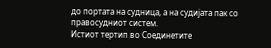до портата на судница, а на судијата пак со правосудниот систем.
Истиот тертип во Соединетите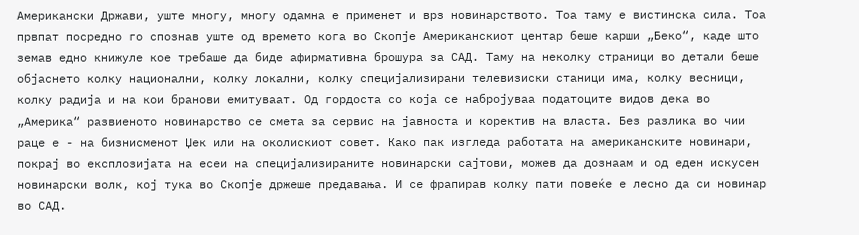Американски Држави, уште многу, многу одамна е применет и врз новинарството. Тоа таму е вистинска сила. Тоа првпат посредно го спознав уште од времето кога во Скопје Американскиот центар беше карши „Беко“, каде што земав едно книжуле кое требаше да биде афирмативна брошура за САД. Таму на неколку страници во детали беше објаснето колку национални, колку локални, колку специјализирани телевизиски станици има, колку весници, колку радија и на кои бранови емитуваат. Од гордоста со која се набројуваа податоците видов дека во „Америка“ развиеното новинарство се смета за сервис на јавноста и коректив на власта. Без разлика во чии раце е - на бизнисменот Џек или на околискиот совет. Како пак изгледа работата на американските новинари, покрај во експлозијата на есеи на специјализираните новинарски сајтови, можев да дознаам и од еден искусен новинарски волк, кој тука во Скопје држеше предавања. И се фрапирав колку пати повеќе е лесно да си новинар во САД.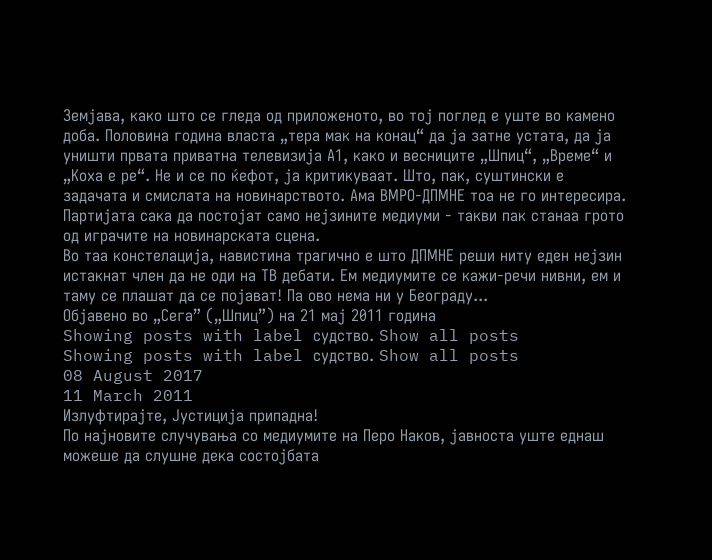Земјава, како што се гледа од приложеното, во тој поглед е уште во камено доба. Половина година власта „тера мак на конац“ да ја затне устата, да ја уништи првата приватна телевизија А1, како и весниците „Шпиц“, „Време“ и „Коха е ре“. Не и се по ќефот, ја критикуваат. Што, пак, суштински е задачата и смислата на новинарството. Ама ВМРО-ДПМНЕ тоа не го интересира. Партијата сака да постојат само нејзините медиуми - такви пак станаа грото од играчите на новинарската сцена.
Во таа констелација, навистина трагично е што ДПМНЕ реши ниту еден нејзин истакнат член да не оди на ТВ дебати. Ем медиумите се кажи-речи нивни, ем и таму се плашат да се појават! Па ово нема ни у Београду...
Објавено во „Сега” („Шпиц”) на 21 мај 2011 година
Showing posts with label судство. Show all posts
Showing posts with label судство. Show all posts
08 August 2017
11 March 2011
Излуфтирајте, Јустиција припадна!
По најновите случувања со медиумите на Перо Наков, јавноста уште еднаш можеше да слушне дека состојбата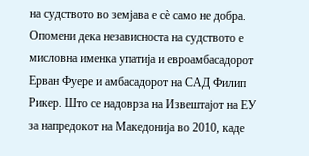на судството во земјава е сѐ само не добра. Опомени дека независноста на судството е мисловна именка упатија и евроамбасадорот Ерван Фуере и амбасадорот на САД Филип Рикер. Што се надоврза на Извештајот на ЕУ за напредокот на Македонија во 2010, каде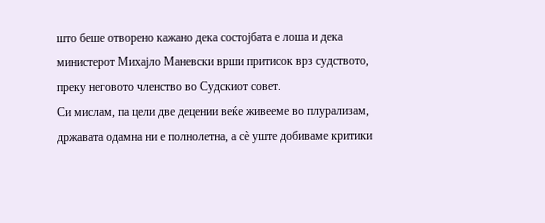што беше отворено кажано дека состојбата е лоша и дека министерот Михајло Маневски врши притисок врз судството, преку неговото членство во Судскиот совет.
Си мислам, па цели две децении веќе живееме во плурализам, државата одамна ни е полнолетна, а сѐ уште добиваме критики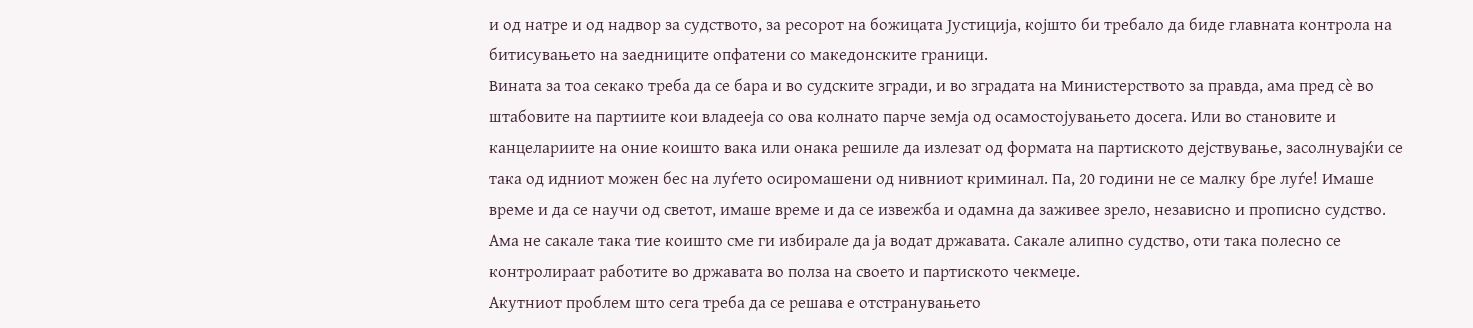и од натре и од надвор за судството, за ресорот на божицата Јустиција, којшто би требало да биде главната контрола на битисувањето на заедниците опфатени со македонските граници.
Вината за тоа секако треба да се бара и во судските згради, и во зградата на Министерството за правда, ама пред сѐ во штабовите на партиите кои владееја со ова колнато парче земја од осамостојувањето досега. Или во становите и канцелариите на оние коишто вака или онака решиле да излезат од формата на партиското дејствување, засолнувајќи се така од идниот можен бес на луѓето осиромашени од нивниот криминал. Па, 20 години не се малку бре луѓе! Имаше време и да се научи од светот, имаше време и да се извежба и одамна да заживее зрело, независно и прописно судство. Ама не сакале така тие коишто сме ги избирале да ја водат државата. Сакале алипно судство, оти така полесно се контролираат работите во државата во полза на своето и партиското чекмеџе.
Акутниот проблем што сега треба да се решава е отстранувањето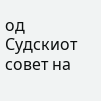од Судскиот совет на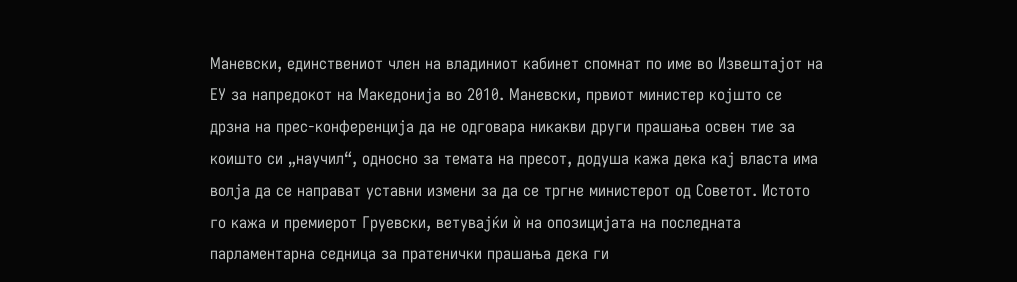Маневски, единствениот член на владиниот кабинет спомнат по име во Извештајот на ЕУ за напредокот на Македонија во 2010. Маневски, првиот министер којшто се дрзна на прес-конференција да не одговара никакви други прашања освен тие за коишто си „научил“, односно за темата на пресот, додуша кажа дека кај власта има волја да се направат уставни измени за да се тргне министерот од Советот. Истото го кажа и премиерот Груевски, ветувајќи ѝ на опозицијата на последната парламентарна седница за пратенички прашања дека ги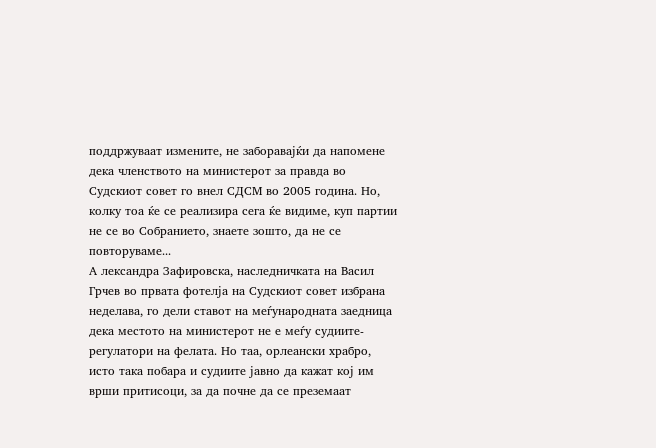поддржуваат измените, не заборавајќи да напомене дека членството на министерот за правда во Судскиот совет го внел СДСМ во 2005 година. Но, колку тоа ќе се реализира сега ќе видиме, куп партии не се во Собранието, знаете зошто, да не се повторуваме...
А лександра Зафировска, наследничката на Васил Грчев во првата фотелја на Судскиот совет избрана неделава, го дели ставот на меѓународната заедница дека местото на министерот не е меѓу судиите-регулатори на фелата. Но таа, орлеански храбро, исто така побара и судиите јавно да кажат кој им врши притисоци, за да почне да се преземаат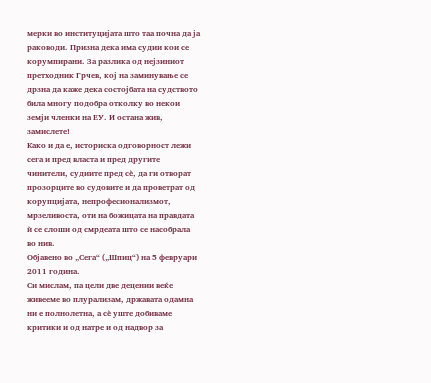мерки во институцијата што таа почна да ја раководи. Призна дека има судии кои се корумпирани. За разлика од нејзиниот претходник Грчев, кој на заминување се дрзна да каже дека состојбата на судството била многу подобра отколку во некои земји членки на ЕУ. И остана жив, замислете!
Како и да е, историска одговорност лежи сега и пред власта и пред другите чинители, судиите пред сѐ, да ги отворат прозорците во судовите и да проветрат од корупцијата, непрофесионализмот, мрзеливоста, оти на божицата на правдата ѝ се слоши од смрдеата што се насобрала во нив.
Објавено во „Сега“ („Шпиц“) на 5 февруари 2011 година.
Си мислам, па цели две децении веќе живееме во плурализам, државата одамна ни е полнолетна, а сѐ уште добиваме критики и од натре и од надвор за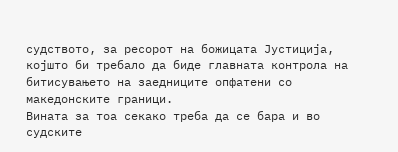судството, за ресорот на божицата Јустиција, којшто би требало да биде главната контрола на битисувањето на заедниците опфатени со македонските граници.
Вината за тоа секако треба да се бара и во судските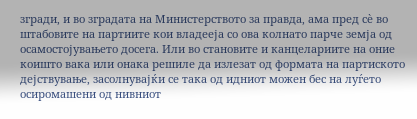згради, и во зградата на Министерството за правда, ама пред сѐ во штабовите на партиите кои владееја со ова колнато парче земја од осамостојувањето досега. Или во становите и канцелариите на оние коишто вака или онака решиле да излезат од формата на партиското дејствување, засолнувајќи се така од идниот можен бес на луѓето осиромашени од нивниот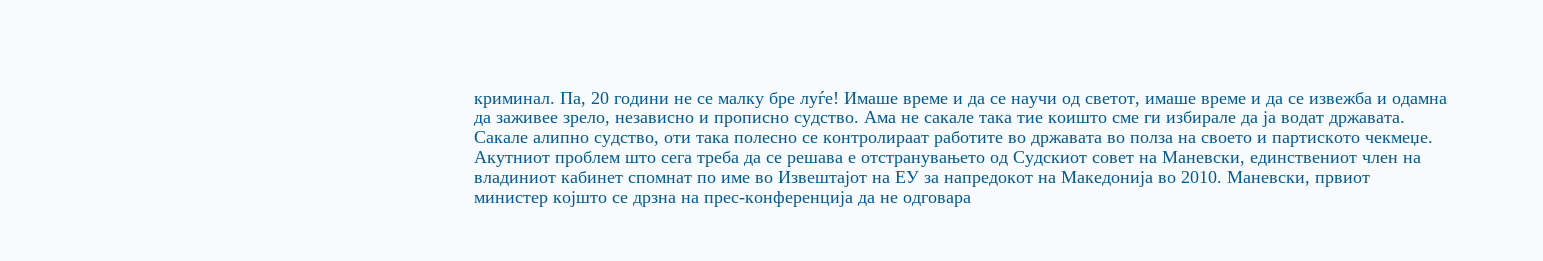криминал. Па, 20 години не се малку бре луѓе! Имаше време и да се научи од светот, имаше време и да се извежба и одамна да заживее зрело, независно и прописно судство. Ама не сакале така тие коишто сме ги избирале да ја водат државата. Сакале алипно судство, оти така полесно се контролираат работите во државата во полза на своето и партиското чекмеџе.
Акутниот проблем што сега треба да се решава е отстранувањето од Судскиот совет на Маневски, единствениот член на владиниот кабинет спомнат по име во Извештајот на ЕУ за напредокот на Македонија во 2010. Маневски, првиот министер којшто се дрзна на прес-конференција да не одговара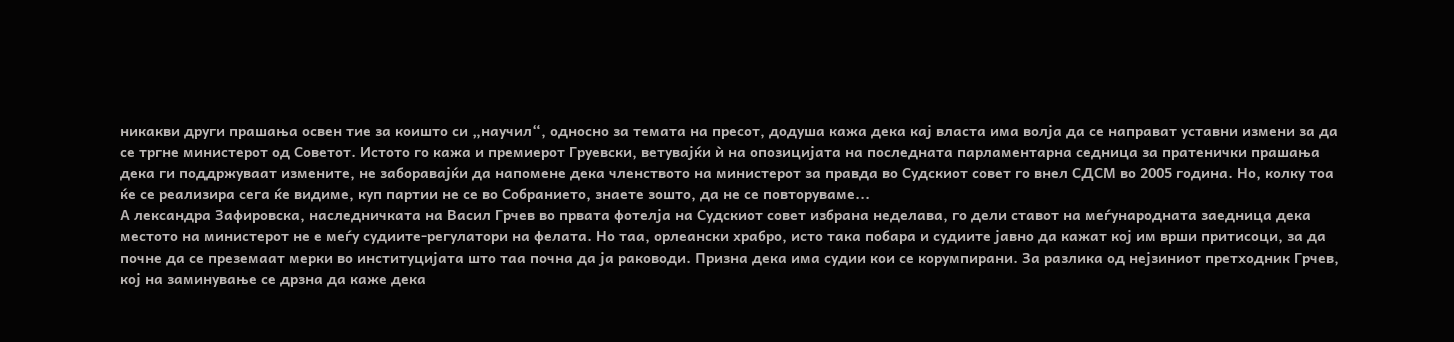никакви други прашања освен тие за коишто си „научил“, односно за темата на пресот, додуша кажа дека кај власта има волја да се направат уставни измени за да се тргне министерот од Советот. Истото го кажа и премиерот Груевски, ветувајќи ѝ на опозицијата на последната парламентарна седница за пратенички прашања дека ги поддржуваат измените, не заборавајќи да напомене дека членството на министерот за правда во Судскиот совет го внел СДСМ во 2005 година. Но, колку тоа ќе се реализира сега ќе видиме, куп партии не се во Собранието, знаете зошто, да не се повторуваме...
А лександра Зафировска, наследничката на Васил Грчев во првата фотелја на Судскиот совет избрана неделава, го дели ставот на меѓународната заедница дека местото на министерот не е меѓу судиите-регулатори на фелата. Но таа, орлеански храбро, исто така побара и судиите јавно да кажат кој им врши притисоци, за да почне да се преземаат мерки во институцијата што таа почна да ја раководи. Призна дека има судии кои се корумпирани. За разлика од нејзиниот претходник Грчев, кој на заминување се дрзна да каже дека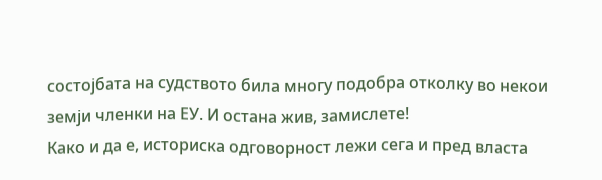состојбата на судството била многу подобра отколку во некои земји членки на ЕУ. И остана жив, замислете!
Како и да е, историска одговорност лежи сега и пред власта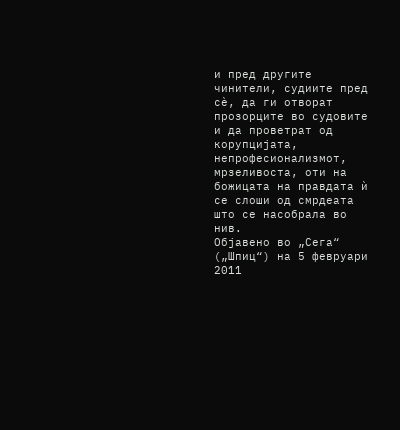и пред другите чинители, судиите пред сѐ, да ги отворат прозорците во судовите и да проветрат од корупцијата, непрофесионализмот, мрзеливоста, оти на божицата на правдата ѝ се слоши од смрдеата што се насобрала во нив.
Објавено во „Сега“ („Шпиц“) на 5 февруари 2011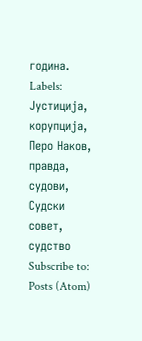година.
Labels:
Јустиција,
корупција,
Перо Наков,
правда,
судови,
Судски совет,
судство
Subscribe to:
Posts (Atom)